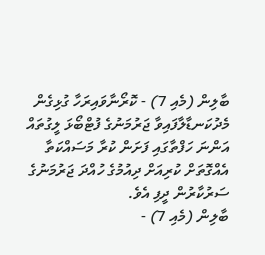ބާލިން (މެއި 7) - ކޮރޯނާވައިރަހާ ގުޅިގެން މެދުކަނޑާލާފައިވާ ޖަރުމަނުގެ ފުޓްބޯޅަ ލީގުތައް އަންނަ ހަފްތާގައި ފަށަން ކުރާ މަސައްކަތާ އެއްގޮތަށް ކުރިއަށް ދިއުމުގެ ހުއްދަ ޖަރުމަނުގެ ސަރުކާރުން ދީފި އެވެ.
ބާލިން (މެއި 7) -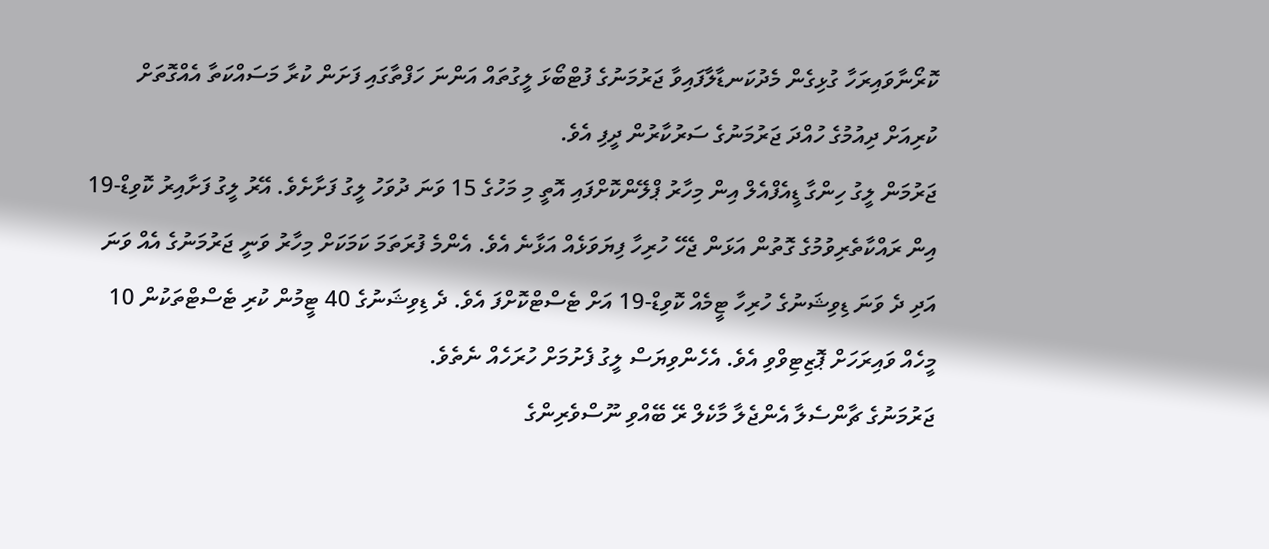ކޮރޯނާވައިރަހާ ގުޅިގެން މެދުކަނޑާލާފައިވާ ޖަރުމަނުގެ ފުޓްބޯޅަ ލީގުތައް އަންނަ ހަފްތާގައި ފަށަން ކުރާ މަސައްކަތާ އެއްގޮތަށް ކުރިއަށް ދިއުމުގެ ހުއްދަ ޖަރުމަނުގެ ސަރުކާރުން ދީފި އެވެ.
ޖަރުމަން ލީގު ހިންގާ ޑީއެފްއެލް އިން މިހާރު ޕްލޭންކޮށްފައި އޮތީ މި މަހުގެ 15 ވަނަ ދުވަހު ލީގު ފަށާށެވެ. އޭރު ލީގު ފަށާއިރު ކޮވިޑް-19 އިން ރައްކާތެރިވުމުގެ ގޮތުން އަޅަން ޖެހޭ ހުރިހާ ފިޔަވަޅެއް އަޅާނެ އެވެ. އެންމެ ފުރަތަމަ ކަމަކަށް މިހާރު ވަނީ ޖަރުމަނުގެ އެއް ވަނަ އަދި ދެ ވަނަ ޑިވިޝަނުގެ ހުރިހާ ޓީމެއް ކޮވިޑް-19 އަށް ޓެސްޓްކޮށްފަ އެވެ. ދެ ޑިވިޝަނުގެ 40 ޓީމުން ކުރި ޓެސްޓްތަކުން 10 މީހެއް ވައިރަހަށް ޕޮޒިޓިވްވި އެވެ. އެހެންވިޔަސް ލީގު ފެށުމަށް ހުރަހެއް ނެތެވެ.
ޖަރުމަނުގެ ޗާންސެލާ އެންޖެލާ މާކެލް ރޭ ބޭއްވި ނޫސްވެރިންގެ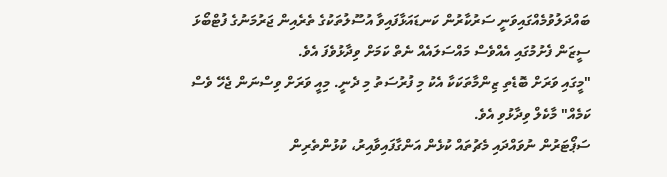ބައްދަލުވުމެއްގައިވަނީ ސަރުކާރުން ކަނޑައަޅާފައިވާ އުސޫލުތަކުގެ ތެރެއިން ޖަރުމަނުގެ ފުޓްބޯޅަ ސީޒަން ފެށުމުގައި އެއްވެސް މައްސަލައެއް ނެތް ކަމަށް ވިދާޅުވެފަ އެވެ.
"މީގައި ވަރަށް ބޮޑެތި ޒިންމާތަކަކާ އެކު މި ފުރުސަތު މި ދެނީ. މިއީ ވަރަށް ވިސްނަން ޖެހޭ ވެސް ކަމެއް" މާކެލް ވިދާޅުވި އެވެ.
ސަޕޯޓަރުން ނުވައްދައި މެޗުތައް ކުޅެން އަންގާފައިވާއިރު، ކުޅުންތެރިން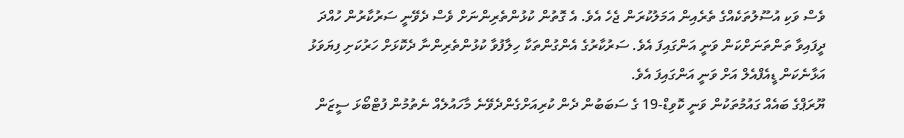ވެސް ވަކި އުސޫލުތަކެއްގެ ތެރެއިން އަމަލުކުރަން ޖެހެ އެވެ. އެ ގޮތުން ކުޅުންތެރިންނަށް ވެސް ދެވޭނީ ސަރުކާރުން ހުއްދަ ދީފައިވާ ތަންތަނަށްކަން ވަނީ އަންގައިފަ އެވެ. ސަރުކާރުގެ އެންގުންތަކާ ހިލާފުވާ ކުޅުންތެރިންނާ ދެކޮޅަށް ހަރުކަށި ފިޔަވަޅު އަޅާނެކަން ޑީއެފްއެލް އަށް ވަނީ އަންގައިފަ އެވެ.
ޔޫރަޕްގެ ބައެއް ގައުމުތަކުން ވަނީ ކޮވިޑް-19 ގެ ސަބަބުން ދެން ކުރިއަށްގެންދެވޭނެ މާހައުލެއް ނެތުމުން ފުޓްބޯޅަ ސީޒަން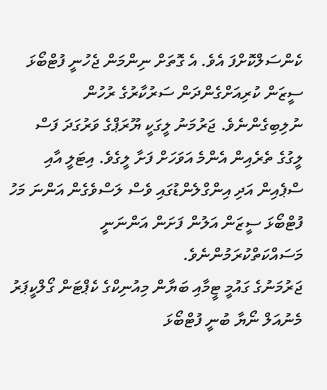ކެންސަލްކޮށްފަ އެވެ. އެ ގޮތަށް ނިންމަން ޖެހުނީ ފުޓްބޯޅަ ސީޒަން ކުރިއަށްގެންދަން ސަރުކާރުގެ ރުހުން ނުލިބިގެންނެވެ. ޖަރުމަނު ލީގަކީ ޔޫރަޕްގެ ވަރުގަދަ ފަސް ލީގުގެ ތެރެއިން އެންމެ އަވަހަށް ފަށާ ލީގެވެ. އިޓަލީ އާއި ސްޕެއިން އަދި އިންގްލެންޑުގައި ވެސް ލަސްވެގެން އަންނަ މަހު ފުޓްބޯޅަ ސީޒަން އަލުން ފަށަން އަންނަނީ މަސައްކަތްކުރަމުންނެވެ.
ޖަރުމަނުގެ ގައުމީ ޓީމާއި ބަޔާން މިއުނިކްގެ ކެޕްޓަން ގޯލްކީޕަރު މެނުއަލް ނޯޔާ ބުނީ ފުޓްބޯޅަ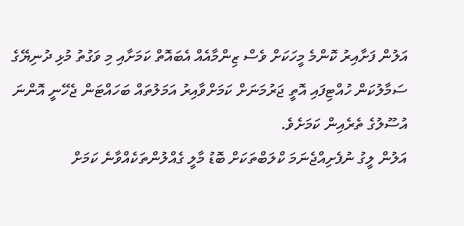އަލުން ފަށާއިރު ކޮންމެ މީހަކަށް ވެސް ޒިންމާއެއް އެބައޮތް ކަމަށާއި މި ވަގުތު މުޅި ދުނިޔޭގެ ސަމާލުކަން ހުއްޓިފައި އޮތީ ޖަރުމަނަށް ކަމަށްވާއިރު އަމަލުތައް ބަހައްޓަން ޖެހޭނީ އޮންނަ އުސޫލުގެ ތެރެއިން ކަމަށެވެ.
އަލުން ލީގު ނުފެށިއްޖެނަމަ ކްލަބްތަކަށް ބޮޑު މާލީ ގެއްލުންތަކެއްވާނެ ކަމަށް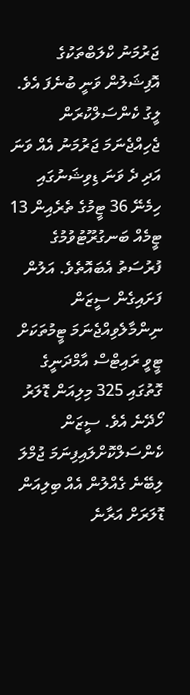ޖަރުމަނު ކްލަބްތަކުގެ އޮފިޝަލުން ވަނީ ބުނެފަ އެވެ. ލީގު ކެންސަލްކުރަން ޖެހިއްޖެނަމަ ޖަރުމަނު އެއް ވަނަ އަދި ދެ ވަނަ ޑިވިޝަނުގައި ހިމެނޭ 36 ޓީމުގެ ތެރެއިން 13 ޓީމެއް ބަނގުރޫޓުވުމުގެ ފުރުސަތު އެބައޮތެވެ. އަލުން ފަށައިގެން ސީޒަން ނިންމާލެވިއްޖެނަމަ ޓީމުތަކަށް ޓީވީ ރައިޓްސް އާމްދަނީގެ ގޮތުގައި 325 މިލިއަން ޑޮލަރު ހޯދޭނެ އެވެ. ސީޒަން ކެންސަލްކޮށްލައިފިނަމަ ޖުމްލަ ލިބޭނެ ގެއްލުން އެއް ބިލިއަން ޑޮލަރަށް އަރާނެ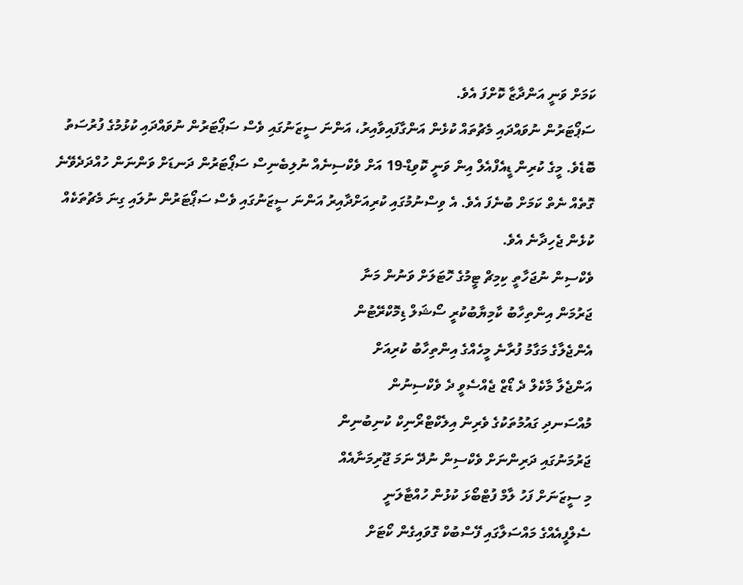ކަމަށް ވަނީ އަންދާޒާ ކޮށްފަ އެވެ.
ސަޕޯޓަރުން ނުވައްދައި މެޗުތައް ކުޅެން އަންގާފައިވާއިރު، އަންނަ ސީޒަނުގައި ވެސް ސަޕޯޓަރުން ނުވައްދައި ކުޅުމުގެ ފުރުސަތު ބޮޑެވެ. މީގެ ކުރިން ޑީއެފްއެލް އިން ވަނީ ކޮވިޑް-19 އަށް ވެކްސިނެއް ނުލިބެނިސް ސަޕޯޓަރުން ދަނޑަށް ވަންނަން ހުއްދަދެވޭނެ ގޮތެއް ނެތް ކަމަށް ބުނެފަ އެވެ. އެ ވިސްނުމުގައި ކުރިއަށްދާއިރު އަންނަ ސީޒަނުގައި ވެސް ސަޕޯޓަރުން ނުލައި ގިނަ މެޗުތަކެއް ކުޅެން ޖެހިދާނެ އެވެ.
ވެކްސިން ނުޖަހާތީ ކިމިޗް ޓީމުގެ ހޮޓަލަށް ވަނުން މަނާ
ޖަރުމަން އިންތިހާބު ކާމިޔާބުކުރީ ސޯޝަލް ޑިމޮކްރޭޓުން
އެންޖެލާގެ މަގާމު ފުރާނެ މީހެއްގެ އިންތިހާބު ކުރިއަށް
އަންޖެލާ މާކެލް ދެ ޑޯޒް ޖެއްސެވީ ދެ ވެކްސިނުން
މުއްސަނދި ގައުމުތަކުގެ ވެރިން އިލެކްޓްރޯނިކް ކުނިބުނިން
ޖަރުމަނުގައި ދަރިންނަށް ވެކްސިން ނުދޭ ނަމަ ޖޫރިމަނާއެއް
މި ސީޒަނަށް ފަހު ލާމް ފުޓްބޯޅަ ކުޅުން ހުއްޓާލަނީ
ސެލްފީއެއްގެ މައްސަލާގައި ފޭސްބުކް ގޮވައިގެން ކޯޓަށް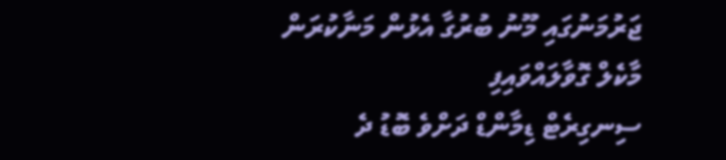ޖަރުމަނުގައި މޫނު ބުރުގާ އެޅުން މަނާކުރަން މާކެލް ގޮވާލައްވައިފި
ސިނގިރެޓް ޑިމާންޑް ދަށްވެ ބޮޑު ދެ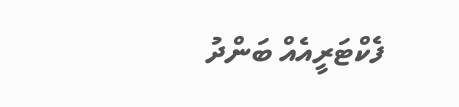ފެކްޓަރީއެއް ބަންދު